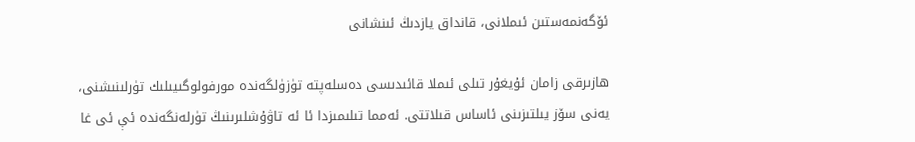ئۆگەنمەستىن ئىملانى، قانداق يازدىڭ ئىنشانى

ھازىرقى زامان ئۇيغۇر تىلى ئىملا قائىدىسى دەسلەپتە تۈزۈلگەندە مورفولوگىيىلىك تۈرلىنىشنى، يەنى سۆز يىلتىزىنى ئاساس قىلاتتى. ئەمما تىلىمىزدا ئا ئە تاۋۇشلىرىنىڭ تۈرلەنگەندە ئې ئى غا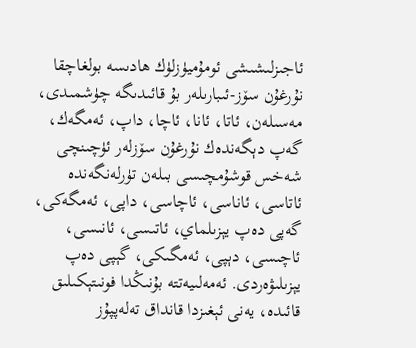ئاجىزلىشىشى ئومۇميۈزلۈك ھادىسە بولغاچقا نۇرغۇن سۆز-ئىبارىلەر بۇ قائىدىگە چۈشمىدى، مەسىلەن، ئاتا، ئانا، ئاچا، داپ، ئەمگەك، گەپ دېگەندەك نۇرغۇن سۆزلەر ئۈچىنچى شەخس قوشۇمچىسى بىلەن تۈرلەنگەندە ئاتاسى، ئاناسى، ئاچاسى، داپى، ئەمگەكى، گەپى دەپ يېزىلماي، ئاتىسى، ئانىسى، ئاچىسى، دېپى، ئەمگىكى، گېپى دەپ يېزىلىۋەردى. ئەمەلىيەتتە بۇنىڭدا فونىتېكىلىق قائىدە، يەنى ئېغىزدا قانداق تەلەپپۇز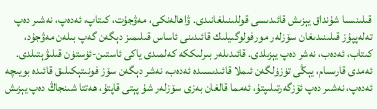قىلىنىسا شۇنداق يېزىش قائىدىسى قوللىنىلغانىدى. ۋاھالەنكى، مەۋجۇت، كىتاپ، ئەدەپ، نەشىر دەپ تەلەپپۇز قىلىنىدىغان سۆزلەر مورفولوگىيلىك قائىدىنى ئاساس قىلىمىز دېگەن گەپ بىلەن مەۋجۇد، كىتاب، ئەدەب، نەشر دەپ يېزىلدى. قائىدىلەر بىرلىككە كەلمىدى ياكى ئاستىن-ئۈستۈن قىلىۋېتىلدى. ئەمدى قارىسام، يېڭى تۈزۈلگەن ئىملا قائىدىسىدە ئەدەب، نەشر دېگەن سۆز فونىتېكىلىق قائىدە بويىچە ئەدەپ، نەشىر دەپ ئۆزگەرتىلىپتۇ، ئەمما قالغان بەزى سۆزلەر شۇ پېتى قاپتۇ، ھەتتا شىنجاڭ دەپ يېزىش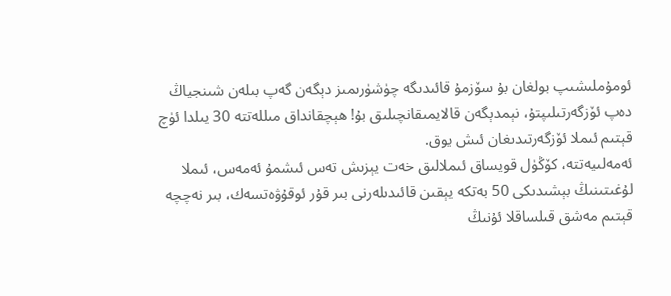ئومۇملىشىپ بولغان بۇ سۆزمۇ قائىدىگە چۈشۈرىمىز دېگەن گەپ بىلەن شىنجياڭ دەپ ئۆزگەرتىلىپتۇ، نېمدېگەن قالايمىقانچىلىق بۇ! ھېچقانداق مىللەتتە 30 يىلدا ئۈچ قېتىم ئىملا ئۆزگەرتىدىغان ئىش يوق.
ئەمەلىيەتتە، كۆڭۈل قويساق ئىملالىق خەت يېزىش تەس ئىشمۇ ئەمەس، ئىملا لۇغىتىنىڭ بېشىدىكى 50 بەتكە يېقىن قائىدىلەرنى بىر قۇر ئوقۇۋەتسەك، بىر نەچچە قېتىم مەشق قىلساقلا ئۇنىڭ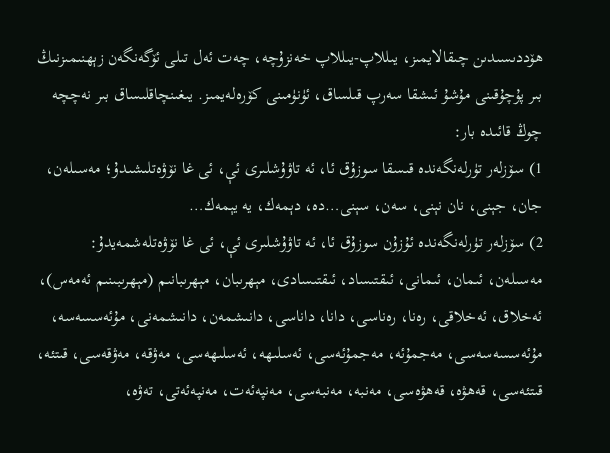ھۆددىسىدىن چىقالايمىز، يىللاپ-يىللاپ خەنزۇچە، چەت ئەل تىلى ئۆگەنگەن زېھنىمىزنىڭ بىر پۇچۇقىنى مۇشۇ ئىشقا سەرپ قىلساق، ئۈنۈمىنى كۆرەلەيمىز. يىغىنچاقلىساق بىر نەچچە چوڭ قائىدە بار:
1) سۆزلەر تۈرلەنگەندە قىسقا سوزۇق ئا، ئە تاۋۇشلىرى ئې، ئى غا نۆۋەتلىشىدۇ؛ مەسىلەن، جان، جېنى، نان نېنى، سەن، سېنى…دە، دېمەك، يە يېمەك…
2) سۆزلەر تۈرلەنگەندە ئۇزۇن سوزۇق ئا، ئە تاۋۇشلىرى ئې، ئى غا نۆۋەتلەشمەيدۇ: مەسىلەن، ئىمان، ئىمانى، ئىقتىساد، ئىقتىسادى، مېھرىبان، مېھرىبانىم (مېھرىبىنىم ئەمەس)، ئەخلاق، ئەخلاقى، رەنا، رەناسى، دانا، داناسى، دانىشمەن، دانىشمەنى، مۇئەسسەسە، مۇئەسسەسەسى، مەجمۇئە، مەجمۇئەسى، ئەسلىھە، ئەسلىھەسى، مەۋقە، مەۋقەسى، قىتئە، قىتئەسى، قەھۋە، قەھۋەسى، مەنبە، مەنبەسى، مەنپەئەت، مەنپەئەتى، تەۋە،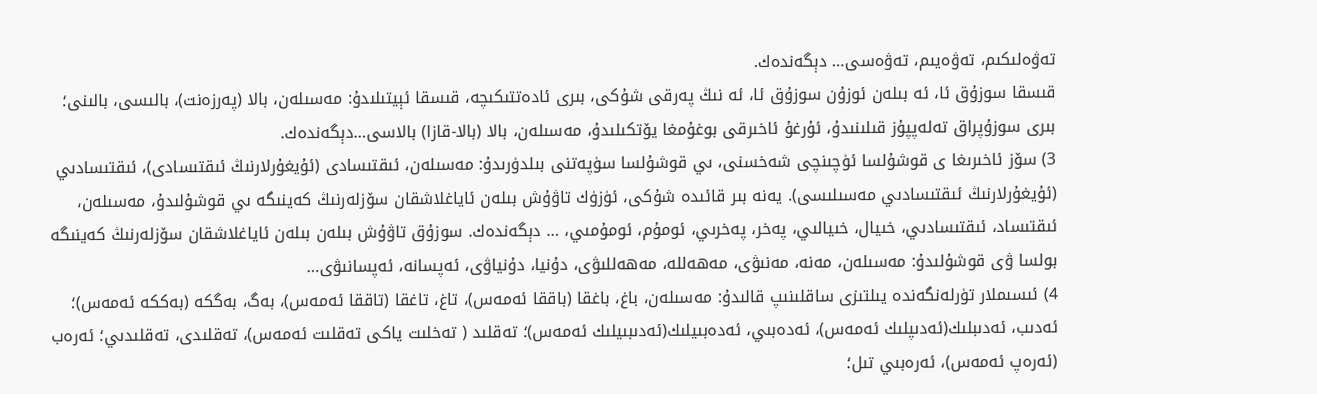تەۋەلىكىم، تەۋەيىم، تەۋەسى… دېگەندەك.
قىسقا سوزۇق ئا، ئە بىلەن ئوزۇن سوزۇق ئا، ئە نىڭ پەرقى شۇكى، بىرى ئادەتتىكىچە، قىسقا ئېيتىلىدۇ: مەسىلەن، بالا (پەرزەنت)، بالىسى، بالىنى؛ بىرى سوزۇپراق تەلەپپۇز قىلىنىدۇ، ئۇرغۇ ئاخىرقى بوغۇمغا يۆتكىلىدۇ، مەسىلەن، بالا (بالا-قازا) بالاسى…دېگەندەك.
3) سۆز ئاخىرىغا ى قوشۇلسا ئۈچىنچى شەخسنى، ىي قوشۇلسا سۈپەتنى بىلدۈرىدۇ: مەسىلەن، ئىقتىسادى (ئۇيغۇرلارنىڭ ئىقتىسادى)، ئىقتىسادىي (ئۇيغۇرلارنىڭ ئىقتىسادىي مەسىلىسى). يەنە بىر قائىدە شۇكى، ئۈزۈك تاۋۇش بىلەن ئاياغلاشقان سۆزلەرنىڭ كەينىگە ىي قوشۇلىدۇ، مەسىلەن، ئىقتىساد، ئىقتىسادىي، خىيال، خىيالىي، پەخر، پەخرىي، ئومۇم، ئومۇمىي، … دېگەندەك. سوزۇق تاۋۇش بىلەن بىلەن ئاياغلاشقان سۆزلەرنىڭ كەينىگە بولسا ۋى قوشۇلىدۇ: مەسىلەن، مەنە، مەنىۋى، مەھەللە، مەھەللىۋى، دۇنيا، دۇنياۋى، ئەپسانە، ئەپسانىۋى…
4) ئىسىملار تۈرلەنگەندە يىلتىزى ساقلىنىپ قالىدۇ: مەسىلەن، باغ، باغقا (باققا ئەمەس)، تاغ، تاغقا (تاققا ئەمەس)، بەگ، بەگكە (بەككە ئەمەس)؛ ئەدىب، ئەدىبلىك(ئەدىپلىك ئەمەس)، ئەدەبىي، ئەدەبىيلىك(ئەدىبىيلىك ئەمەس)؛ تەقلىد ( تەخلىت ياكى تەقلىت ئەمەس)، تەقلىدى، تەقلىدىي؛ ئەرەب (ئەرەپ ئەمەس)، ئەرەبىي تىل؛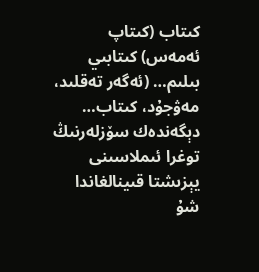كىتاب (كىتاپ ئەمەس) كىتابىي بىلىم… (ئەگەر تەقلىد، مەۋجۇد، كىتاب… دېگەندەك سۆزلەرنىڭ توغرا ئىملاسىنى يېزىشتا قىينالغاندا شۇ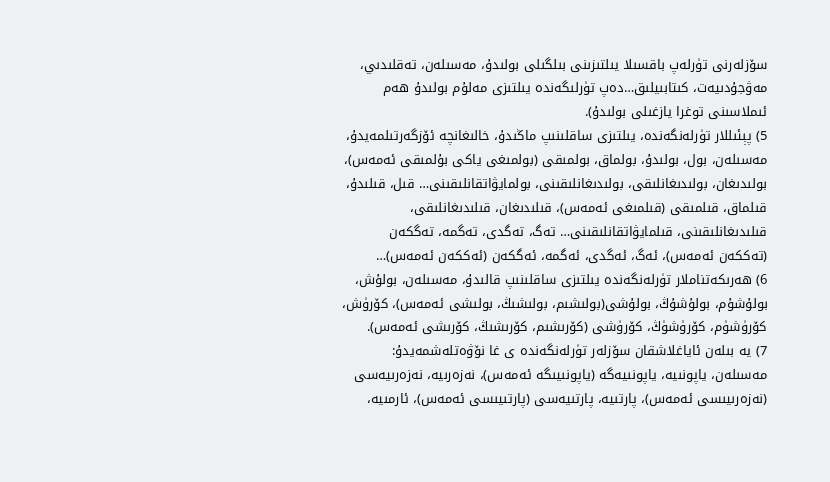سۆزلەرنى تۈرلەپ باقسىلا يىلتىزىنى بىلگىلى بولىدۇ، مەسىلەن، تەقلىدىي، مەۋجۇدىيەت، كىتابىيلىق…دەپ تۈرلىگەندە يىلتىزى مەلۇم بولىدۇ ھەم ئىملاسىنى توغرا يازغىلى بولىدۇ).
5) پېئىللار تۈرلەنگەندە، يىلتىزى ساقلىنىپ ماڭىدۇ، خالىغانچە ئۆزگەرتىلمەيدۇ، مەسىلەن، بول، بولىدۇ، بولماق، بولمىقى (بولمىغى ياكى بۇلمىقى ئەمەس)، بولىدىغان، بولىدىغانلىقى، بولىدىغانلىقىنى، بولمايۋاتقانلىقىنى… قىل، قىلىدۇ، قىلماق، قىلمىقى (قىلمىغى ئەمەس)، قىلىدىغان، قىلىدىغانلىقى، قىلىدىغانلىقىنى، قىلمايۋاتقانلىقىنى… تەگ، تەگدى، تەگمە، تەگكەن (تەككەن ئەمەس)، ئەگ، ئەگدى، ئەگمە، ئەگكەن (ئەككەن ئەمەس)…
6) ھەرىكەتناملار تۈرلەنگەندە يىلتىزى ساقلىنىپ قالىدۇ، مەسىلەن، بولۇش، بولۇشۇم، بولۇشۇڭ، بولۇشى(بولىشىم، بولىشىڭ، بولىشى ئەمەس)، كۆرۈش، كۆرۈشۈم، كۆرۈشۈڭ، كۆرۈشى (كۆرىشىم، كۆرىشىڭ، كۆرىشى ئەمەس).
7) يە بىلەن ئاياغلاشقان سۆزلەر تۈرلەنگەندە ى غا نۆۋەتلەشمەيدۇ: مەسىلەن، ياپونىيە، ياپونىيەگە (ياپونىيىگە ئەمەس)، نەزەرىيە، نەزەرىيەسى (نەزەرىيىسى ئەمەس)، پارتىيە، پارتىيەسى (پارتىيىسى ئەمەس)، ئارمىيە،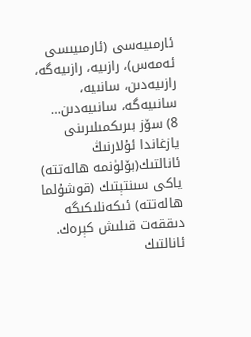ئارمىيەسى (ئارمىيىسى ئەمەس)، رازىيە، رازىيەگە، رازىيەدىن، سانىيە، سانىيەگە، سانىيەدىن…
8) سۆز بىرىكمىلىرىنى يازغاندا ئۇلارنىڭ ئانالتىك(بۆلۈنمە ھالەتتە) ياكى سىنتېتىك (قوشۇلما ھالەتتە) ئىكەنلىكىگە دىققەت قىلىش كېرەك. ئانالتىك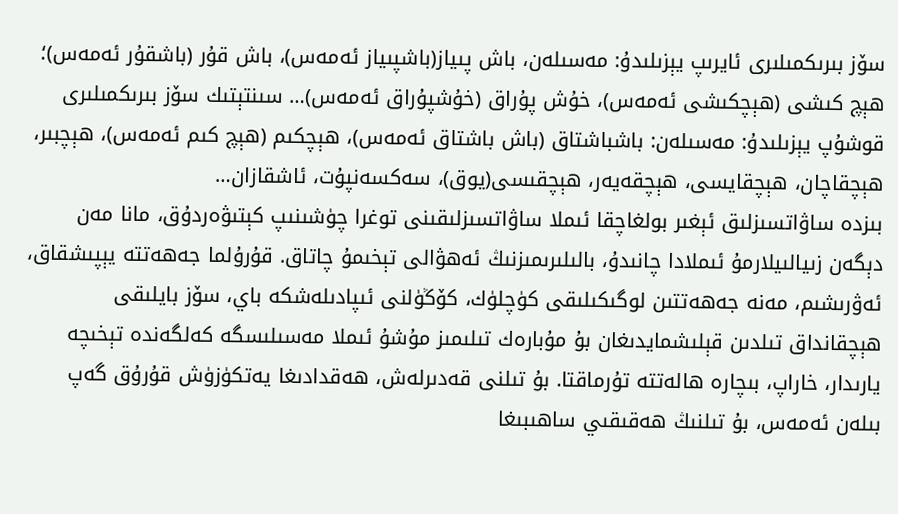سۆز بىرىكمىلىرى ئايرىپ يېزىلىدۇ: مەسىلەن، باش پىياز(باشپىياز ئەمەس)، باش قۇر (باشقۇر ئەمەس)؛ ھېچ كىشى (ھېچكىشى ئەمەس)، خۇش پۇراق (خۇشپۇراق ئەمەس)… سىنتېتىك سۆز بىرىكمىلىرى قوشۇپ يېزىلىدۇ: مەسىلەن: باشباشتاق (باش باشتاق ئەمەس)، ھېچكىم (ھېچ كىم ئەمەس)، ھېچبىر، ھېچقاچان، ھېچقايسى، ھېچقەيەر، ھېچقىسى(يوق)، سەكسەنپۇت، ئاشقازان…
بىزدە ساۋاتسىزلىق ئېغىر بولغاچقا ئىملا ساۋاتسىزلىقىنى توغرا چۈشىنىپ كېتىۋەردۇق، مانا مەن دېگەن زىيالىيلارمۇ ئىملادا چانىدۇ، بالىلىرىمىزنىڭ ئەھۋالى تېخىمۇ چاتاق. قۇرۇلما جەھەتتە يېپىشقاق، ئەۋرىشىم، مەنە جەھەتتىن لوگىكىلىقى كۈچلۈك، كۆڭۈلنى ئىپادىلەشكە باي، سۆز بايلىقى ھېچقانداق تىلدىن قېلىشمايدىغان بۇ مۇبارەك تىلىمىز مۇشۇ ئىملا مەسىلىسگە كەلگەندە تېخىچە يارىدار، خاراپ، بىچارە ھالەتتە تۇرماقتا. بۇ تىلنى قەدىرلەش، ھەقدادىغا يەتكۈزۈش قۇرۇق گەپ بىلەن ئەمەس، بۇ تىلنىڭ ھەقىقىي ساھىبىغا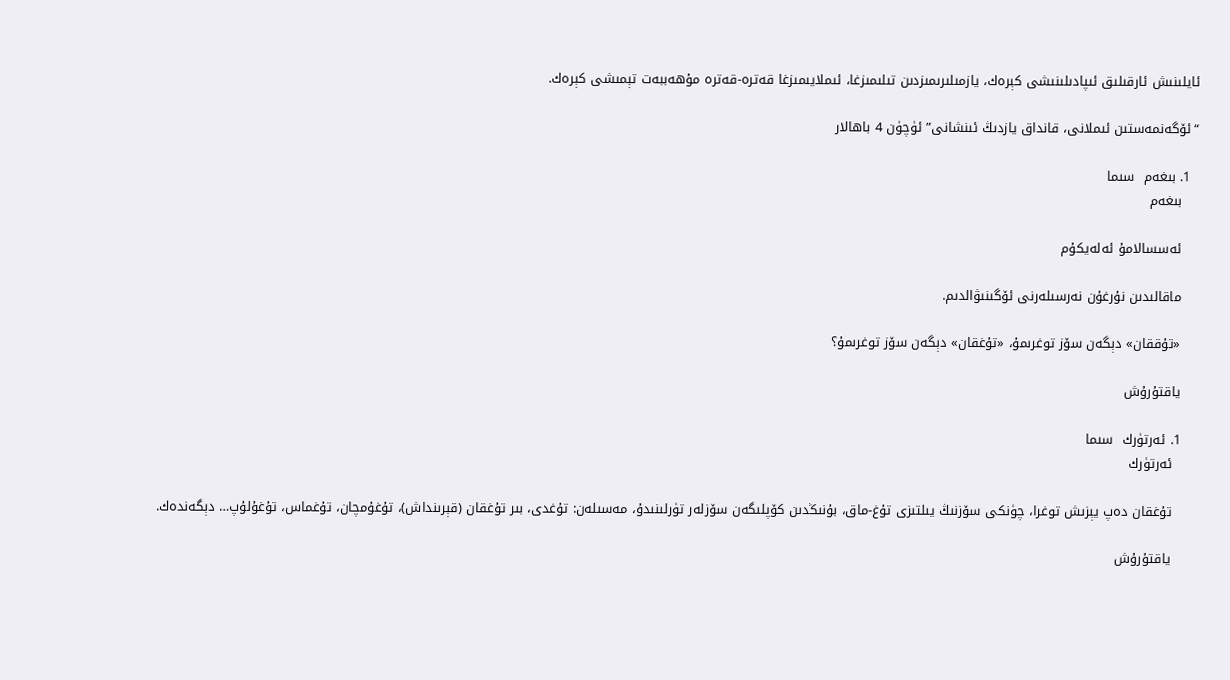ئايلىنىش ئارقىلىق ئىپادىلىنىشى كېرەك، يازمىلىرىمىزدىن تىلىمىزغا، ئىملايىمىزغا قەترە-قەترە مۇھەببەت تېمىشى كېرەك.

“ئۆگەنمەستىن ئىملانى، قانداق يازدىڭ ئىنشانى” ئۈچۈن 4 باھالار

  1. بىغەم  سىما
    بىغەم

    ئەسسالامۇ ئەلەيكۇم

    ماقالىدىن نۇرغۇن نەرسىلەرنى ئۆگىنىۋالدىم.

    «تۇققان» دېگەن سۆز توغرىمۇ، «تۇغقان» دېگەن سۆز توغرىمۇ؟

    ياقتۇرۇش

    1. ئەرتۈرك  سىما
      ئەرتۈرك

      تۇغقان دەپ يېزىش توغرا، چۈنكى سۆزنىڭ يىلتىزى تۇغ-ماق، بۇنىڭدىن كۆپلىگەن سۆزلەر تۈرلىنىدۇ، مەسىلەن: تۇغدى، بىر تۇغقان (قېرىنداش)، تۇغۇمچان، تۇغماس، تۇغۇلۇپ… دېگەندەك.

      ياقتۇرۇش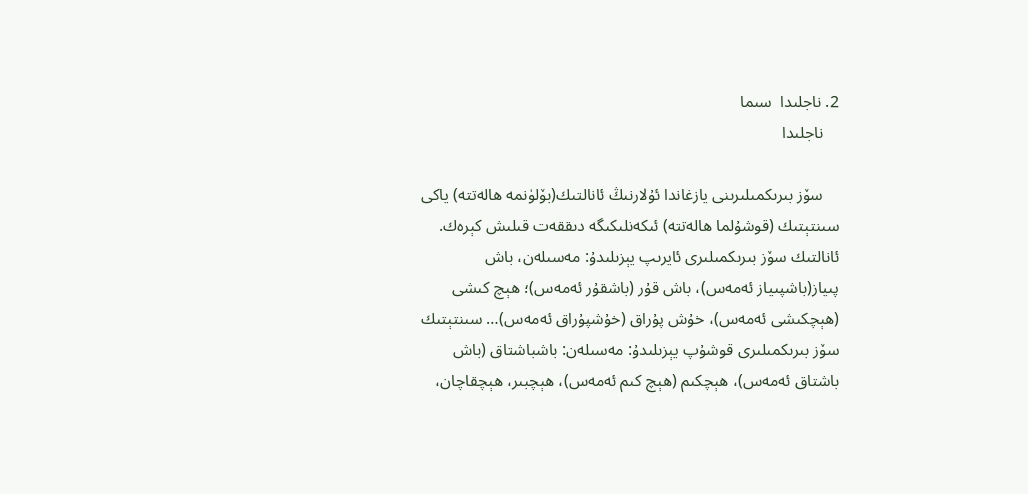2. ناجلىدا  سىما
    ناجلىدا

    سۆز بىرىكمىلىرىنى يازغاندا ئۇلارنىڭ ئانالتىك(بۆلۈنمە ھالەتتە) ياكى سىنتېتىك (قوشۇلما ھالەتتە) ئىكەنلىكىگە دىققەت قىلىش كېرەك. ئانالتىك سۆز بىرىكمىلىرى ئايرىپ يېزىلىدۇ: مەسىلەن، باش پىياز(باشپىياز ئەمەس)، باش قۇر (باشقۇر ئەمەس)؛ ھېچ كىشى (ھېچكىشى ئەمەس)، خۇش پۇراق (خۇشپۇراق ئەمەس)… سىنتېتىك سۆز بىرىكمىلىرى قوشۇپ يېزىلىدۇ: مەسىلەن: باشباشتاق (باش باشتاق ئەمەس)، ھېچكىم (ھېچ كىم ئەمەس)، ھېچبىر، ھېچقاچان،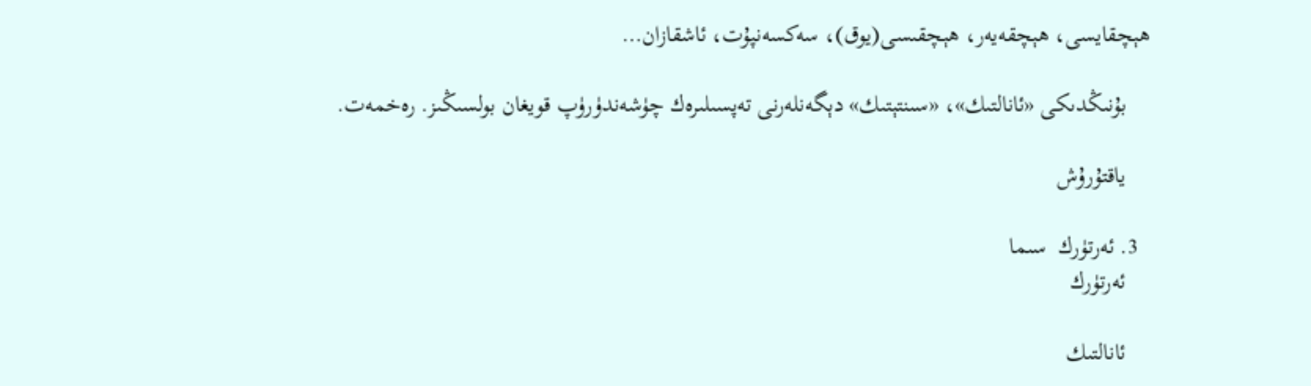ھېچقايسى، ھېچقەيەر، ھېچقىسى(يوق)، سەكسەنپۇت، ئاشقازان…

    بۇنىڭدىكى «ئانالتىك»، «سىنتېتىك» دېگەنلەرنى تەپسىلىرەك چۈشەندۈرۈپ قويغان بولسىڭىز. رەخمەت.

    ياقتۇرۇش

  3. ئەرتۈرك  سىما
    ئەرتۈرك

    ئانالتىك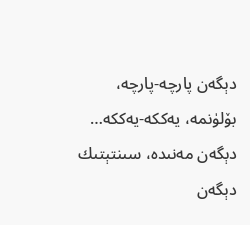دېگەن پارچە-پارچە، بۆلۈنمە، يەككە-يەككە… دېگەن مەنىدە، سىنتېتىك دېگەن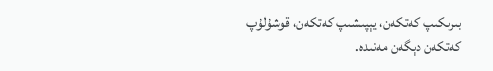بىرىكىپ كەتكەن، يېپىشىپ كەتكەن، قوشۇلۇپ كەتكەن دېگەن مەنىدە.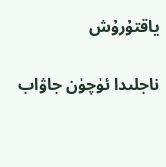ياقتۇرۇش

ناجلىدا ئۈچۈن جاۋاب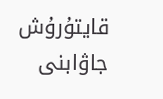قايتۇرۇش جاۋابنى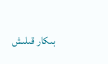بىكار قىلىش